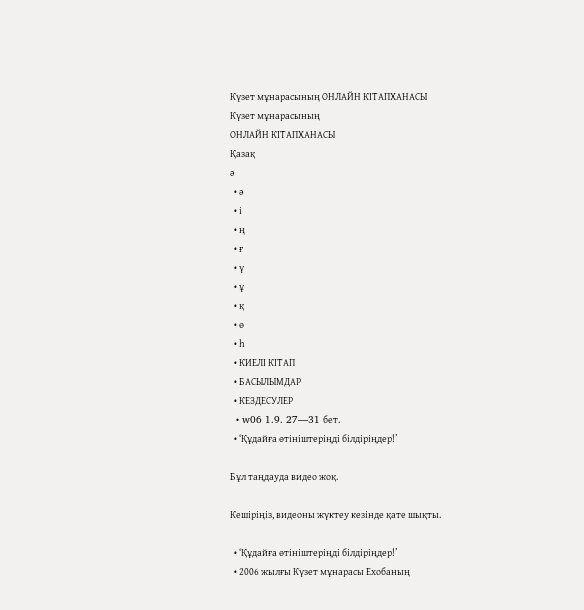Күзет мұнарасының ОНЛАЙН КІТАПХАНАСЫ
Күзет мұнарасының
ОНЛАЙН КІТАПХАНАСЫ
Қазақ
ә
  • ә
  • і
  • ң
  • ғ
  • ү
  • ұ
  • қ
  • ө
  • һ
  • КИЕЛІ КІТАП
  • БАСЫЛЫМДАР
  • КЕЗДЕСУЛЕР
  • w06 1.9. 27—31 бет.
  • ‘Құдайға өтініштеріңді білдіріңдер!’

Бұл таңдауда видео жоқ.

Кешіріңіз, видеоны жүктеу кезінде қате шықты.

  • ‘Құдайға өтініштеріңді білдіріңдер!’
  • 2006 жылғы Күзет мұнарасы Ехобаның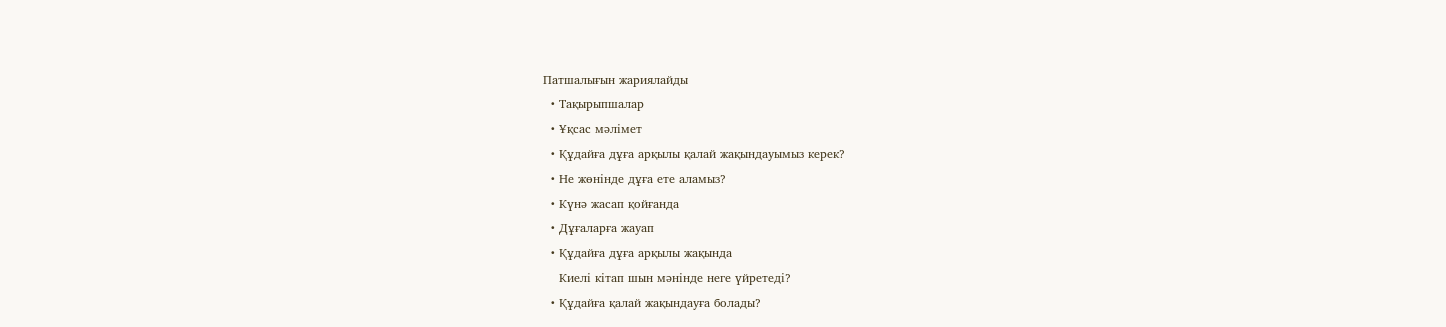Патшалығын жариялайды
  • Тақырыпшалар
  • Ұқсас мәлімет
  • Құдайға дұға арқылы қалай жақындауымыз керек?
  • Не жөнінде дұға ете аламыз?
  • Күнә жасап қойғанда
  • Дұғаларға жауап
  • Құдайға дұға арқылы жақында
    Киелі кітап шын мәнінде неге үйретеді?
  • Құдайға қалай жақындауға болады?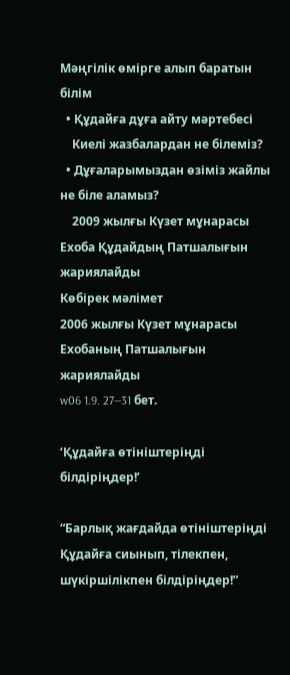Мәңгілік өмірге алып баратын білім
  • Құдайға дұға айту мәртебесі
    Киелі жазбалардан не білеміз?
  • Дұғаларымыздан өзіміз жайлы не біле аламыз?
    2009 жылғы Күзет мұнарасы Ехоба Құдайдың Патшалығын жариялайды
Көбірек мәлімет
2006 жылғы Күзет мұнарасы Ехобаның Патшалығын жариялайды
w06 1.9. 27—31 бет.

‘Құдайға өтініштеріңді білдіріңдер!’

“Барлық жағдайда өтініштеріңді Құдайға сиынып, тілекпен, шүкіршілікпен білдіріңдер!”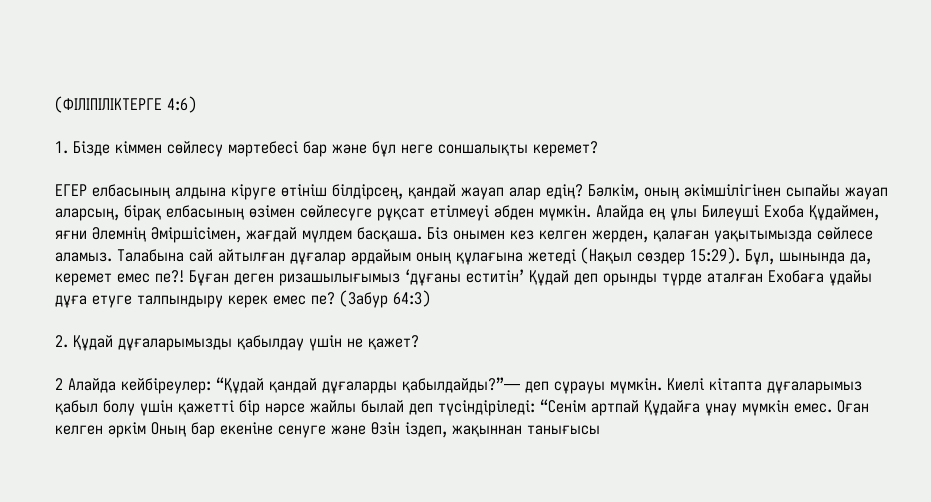(ФІЛІПІЛІКТЕРГЕ 4:6)

1. Бізде кіммен сөйлесу мәртебесі бар және бұл неге соншалықты керемет?

ЕГЕР елбасының алдына кіруге өтініш білдірсең, қандай жауап алар едің? Бәлкім, оның әкімшілігінен сыпайы жауап аларсың, бірақ елбасының өзімен сөйлесуге рұқсат етілмеуі әбден мүмкін. Алайда ең ұлы Билеуші Ехоба Құдаймен, яғни Әлемнің Әміршісімен, жағдай мүлдем басқаша. Біз онымен кез келген жерден, қалаған уақытымызда сөйлесе аламыз. Талабына сай айтылған дұғалар әрдайым оның құлағына жетеді (Нақыл сөздер 15:29). Бұл, шынында да, керемет емес пе?! Бұған деген ризашылығымыз ‘дұғаны еститін’ Құдай деп орынды түрде аталған Ехобаға ұдайы дұға етуге талпындыру керек емес пе? (Забур 64:3)

2. Құдай дұғаларымызды қабылдау үшін не қажет?

2 Алайда кейбіреулер: “Құдай қандай дұғаларды қабылдайды?”— деп сұрауы мүмкін. Киелі кітапта дұғаларымыз қабыл болу үшін қажетті бір нәрсе жайлы былай деп түсіндіріледі: “Сенім артпай Құдайға ұнау мүмкін емес. Оған келген әркім Оның бар екеніне сенуге және Өзін іздеп, жақыннан танығысы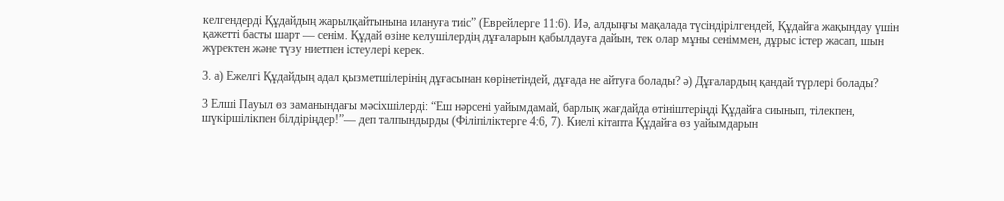келгендерді Құдайдың жарылқайтынына илануға тиіс” (Еврейлерге 11:6). Иә, алдыңғы мақалада түсіндірілгендей, Құдайға жақындау үшін қажетті басты шарт — сенім. Құдай өзіне келушілердің дұғаларын қабылдауға дайын, тек олар мұны сеніммен, дұрыс істер жасап, шын жүректен және түзу ниетпен істеулері керек.

3. а) Ежелгі Құдайдың адал қызметшілерінің дұғасынан көрінетіндей, дұғада не айтуға болады? ә) Дұғалардың қандай түрлері болады?

3 Елші Пауыл өз заманындағы мәсіхшілерді: “Еш нәрсені уайымдамай, барлық жағдайда өтініштеріңді Құдайға сиынып, тілекпен, шүкіршілікпен білдіріңдер!”— деп талпындырды (Філіпіліктерге 4:6, 7). Киелі кітапта Құдайға өз уайымдарын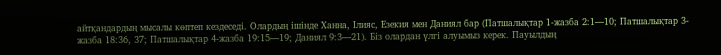айтқандардың мысалы көптеп кездеседі. Олардың ішінде Ханна, Ілияс, Езекия мен Даниял бар (Патшалықтар 1-жазба 2:1—10; Патшалықтар 3-жазба 18:36, 37; Патшалықтар 4-жазба 19:15—19; Даниял 9:3—21). Біз олардан үлгі алуымыз керек. Пауылдың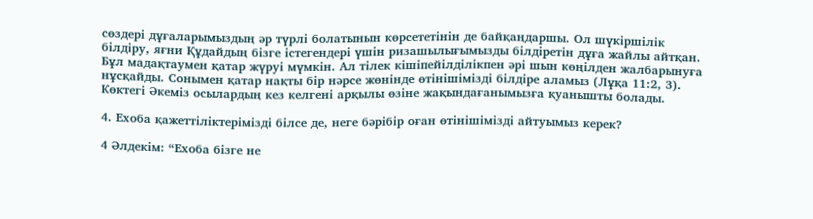сөздері дұғаларымыздың әр түрлі болатынын көрсететінін де байқаңдаршы. Ол шүкіршілік білдіру, яғни Құдайдың бізге істегендері үшін ризашылығымызды білдіретін дұға жайлы айтқан. Бұл мадақтаумен қатар жүруі мүмкін. Ал тілек кішіпейілділікпен әрі шын көңілден жалбарынуға нұсқайды. Сонымен қатар нақты бір нәрсе жөнінде өтінішімізді білдіре аламыз (Лұқа 11:2, 3). Көктегі Әкеміз осылардың кез келгені арқылы өзіне жақындағанымызға қуанышты болады.

4. Ехоба қажеттіліктерімізді білсе де, неге бәрібір оған өтінішімізді айтуымыз керек?

4 Әлдекім: “Ехоба бізге не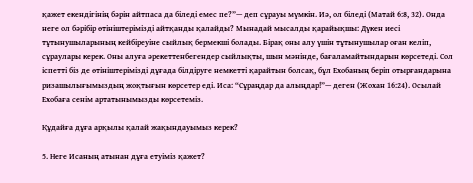қажет екендігінің бәрін айтпаса да біледі емес пе?”— деп сұрауы мүмкін. Иә, ол біледі (Матай 6:8, 32). Онда неге ол бәрібір өтініштерімізді айтқанды қалайды? Мынадай мысалды қарайықшы: Дүкен иесі тұтынушыларының кейбіреуіне сыйлық бермекші болады. Бірақ оны алу үшін тұтынушылар оған келіп, сұраулары керек. Оны алуға әрекеттенбегендер сыйлықты, шын мәнінде, бағаламайтындарын көрсетеді. Сол іспетті біз де өтініштерімізді дұғада білдіруге немкетті қарайтын болсақ, бұл Ехобаның беріп отырғандарына ризашылығымыздың жоқтығын көрсетер еді. Иса: “Сұраңдар да алыңдар!”— деген (Жохан 16:24). Осылай Ехобаға сенім артатынымызды көрсетеміз.

Құдайға дұға арқылы қалай жақындауымыз керек?

5. Неге Исаның атынан дұға етуіміз қажет?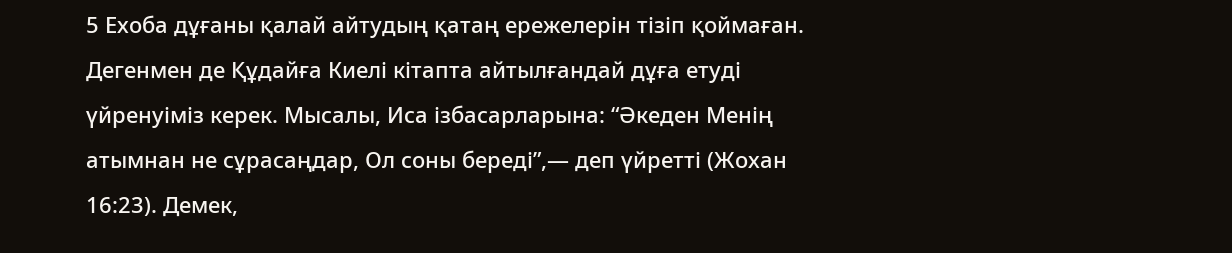5 Ехоба дұғаны қалай айтудың қатаң ережелерін тізіп қоймаған. Дегенмен де Құдайға Киелі кітапта айтылғандай дұға етуді үйренуіміз керек. Мысалы, Иса ізбасарларына: “Әкеден Менің атымнан не сұрасаңдар, Ол соны береді”,— деп үйретті (Жохан 16:23). Демек,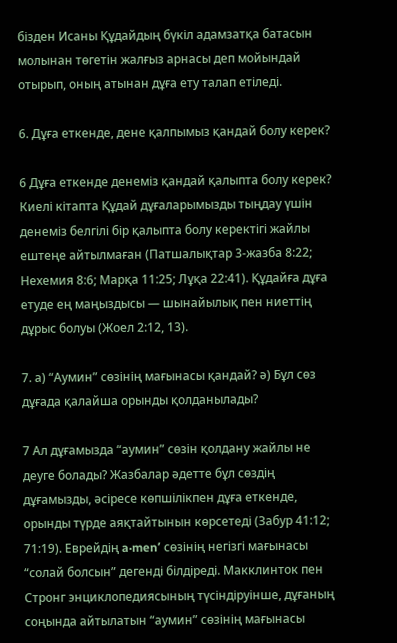бізден Исаны Құдайдың бүкіл адамзатқа батасын молынан төгетін жалғыз арнасы деп мойындай отырып, оның атынан дұға ету талап етіледі.

6. Дұға еткенде, дене қалпымыз қандай болу керек?

6 Дұға еткенде денеміз қандай қалыпта болу керек? Киелі кітапта Құдай дұғаларымызды тыңдау үшін денеміз белгілі бір қалыпта болу керектігі жайлы ештеңе айтылмаған (Патшалықтар 3-жазба 8:22; Нехемия 8:6; Марқа 11:25; Лұқа 22:41). Құдайға дұға етуде ең маңыздысы — шынайылық пен ниеттің дұрыс болуы (Жоел 2:12, 13).

7. а) “Аумин” сөзінің мағынасы қандай? ә) Бұл сөз дұғада қалайша орынды қолданылады?

7 Ал дұғамызда “аумин” сөзін қолдану жайлы не деуге болады? Жазбалар әдетте бұл сөздің дұғамызды, әсіресе көпшілікпен дұға еткенде, орынды түрде аяқтайтынын көрсетеді (Забур 41:12; 71:19). Еврейдің a·menʹ сөзінің негізгі мағынасы “солай болсын” дегенді білдіреді. Макклинток пен Стронг энциклопедиясының түсіндіруінше, дұғаның соңында айтылатын “аумин” сөзінің мағынасы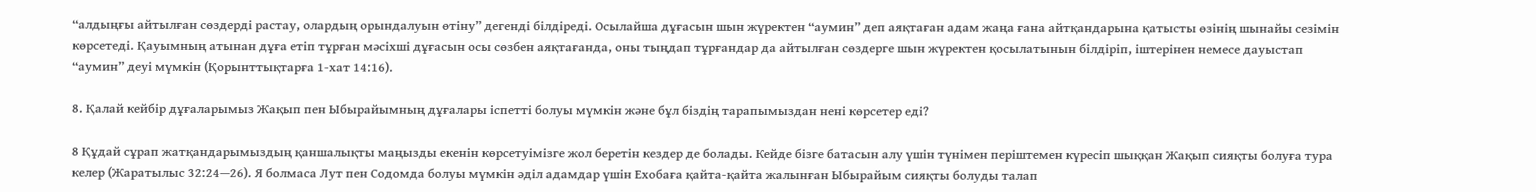“алдыңғы айтылған сөздерді растау, олардың орындалуын өтіну” дегенді білдіреді. Осылайша дұғасын шын жүректен “аумин” деп аяқтаған адам жаңа ғана айтқандарына қатысты өзінің шынайы сезімін көрсетеді. Қауымның атынан дұға етіп тұрған мәсіхші дұғасын осы сөзбен аяқтағанда, оны тыңдап тұрғандар да айтылған сөздерге шын жүректен қосылатынын білдіріп, іштерінен немесе дауыстап “аумин” деуі мүмкін (Қорынттықтарға 1-хат 14:16).

8. Қалай кейбір дұғаларымыз Жақып пен Ыбырайымның дұғалары іспетті болуы мүмкін және бұл біздің тарапымыздан нені көрсетер еді?

8 Құдай сұрап жатқандарымыздың қаншалықты маңызды екенін көрсетуімізге жол беретін кездер де болады. Кейде бізге батасын алу үшін түнімен періштемен күресіп шыққан Жақып сияқты болуға тура келер (Жаратылыс 32:24—26). Я болмаса Лут пен Содомда болуы мүмкін әділ адамдар үшін Ехобаға қайта-қайта жалынған Ыбырайым сияқты болуды талап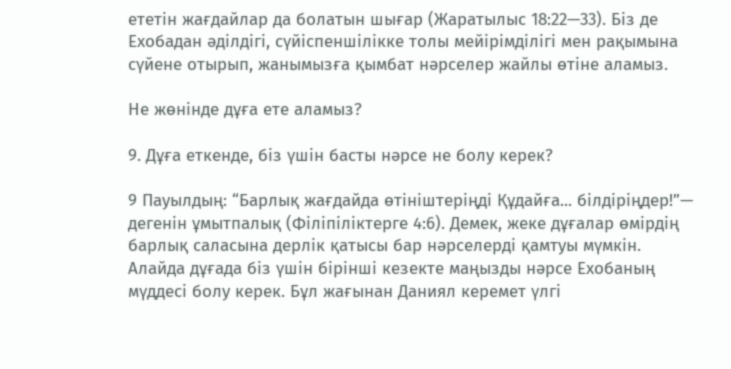ететін жағдайлар да болатын шығар (Жаратылыс 18:22—33). Біз де Ехобадан әділдігі, сүйіспеншілікке толы мейірімділігі мен рақымына сүйене отырып, жанымызға қымбат нәрселер жайлы өтіне аламыз.

Не жөнінде дұға ете аламыз?

9. Дұға еткенде, біз үшін басты нәрсе не болу керек?

9 Пауылдың: “Барлық жағдайда өтініштеріңді Құдайға... білдіріңдер!”— дегенін ұмытпалық (Філіпіліктерге 4:6). Демек, жеке дұғалар өмірдің барлық саласына дерлік қатысы бар нәрселерді қамтуы мүмкін. Алайда дұғада біз үшін бірінші кезекте маңызды нәрсе Ехобаның мүддесі болу керек. Бұл жағынан Даниял керемет үлгі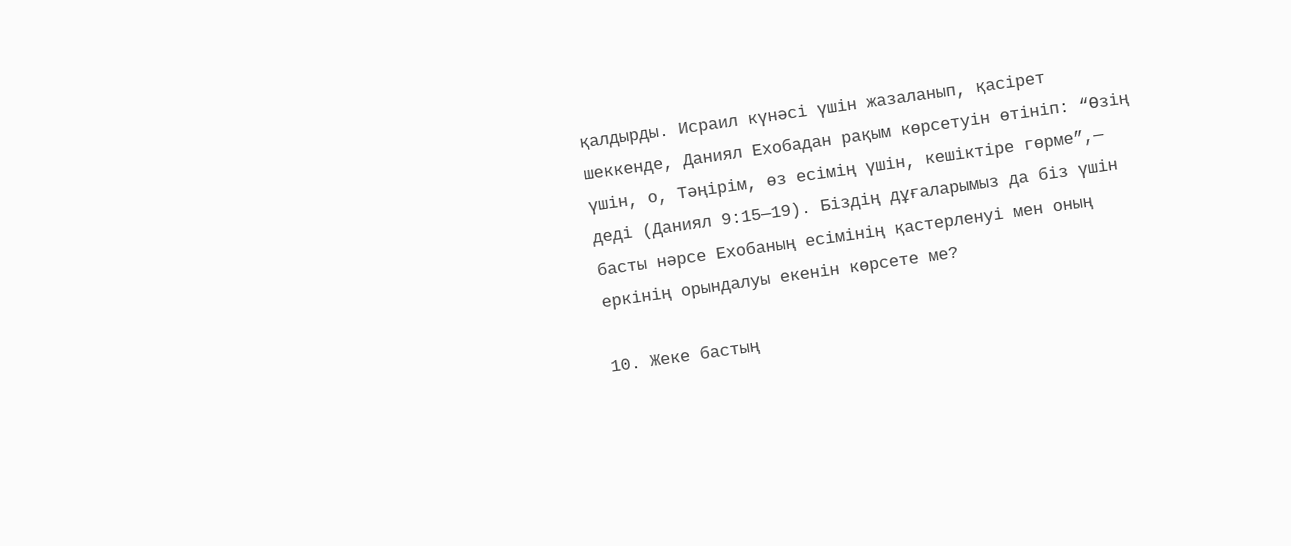қалдырды. Исраил күнәсі үшін жазаланып, қасірет шеккенде, Даниял Ехобадан рақым көрсетуін өтініп: “Өзің үшін, о, Тәңірім, өз есімің үшін, кешіктіре гөрме”,— деді (Даниял 9:15—19). Біздің дұғаларымыз да біз үшін басты нәрсе Ехобаның есімінің қастерленуі мен оның еркінің орындалуы екенін көрсете ме?

10. Жеке бастың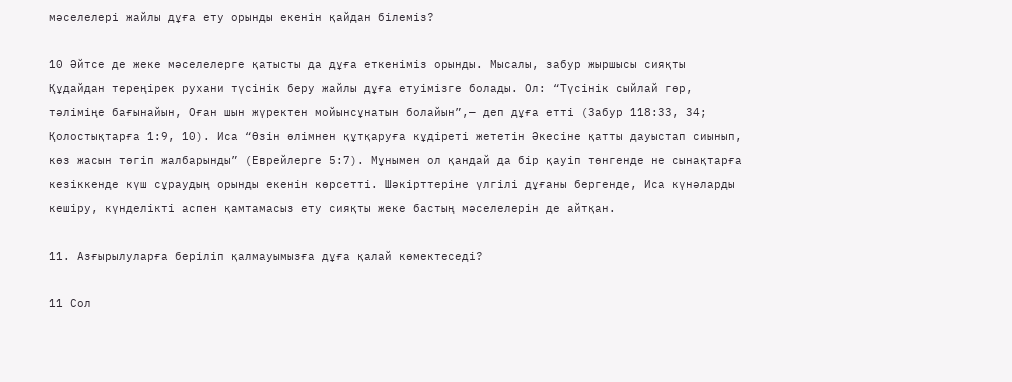мәселелері жайлы дұға ету орынды екенін қайдан білеміз?

10 Әйтсе де жеке мәселелерге қатысты да дұға еткеніміз орынды. Мысалы, забур жыршысы сияқты Құдайдан тереңірек рухани түсінік беру жайлы дұға етуімізге болады. Ол: “Түсінік сыйлай гөр, тәліміңе бағынайын, Оған шын жүректен мойынсұнатын болайын”,— деп дұға етті (Забур 118:33, 34; Қолостықтарға 1:9, 10). Иса “Өзін өлімнен құтқаруға кұдіреті жететін Әкесіне қатты дауыстап сиынып, көз жасын төгіп жалбарынды” (Еврейлерге 5:7). Мұнымен ол қандай да бір қауіп төнгенде не сынақтарға кезіккенде күш сұраудың орынды екенін көрсетті. Шәкірттеріне үлгілі дұғаны бергенде, Иса күнәларды кешіру, күнделікті аспен қамтамасыз ету сияқты жеке бастың мәселелерін де айтқан.

11. Азғырылуларға беріліп қалмауымызға дұға қалай көмектеседі?

11 Сол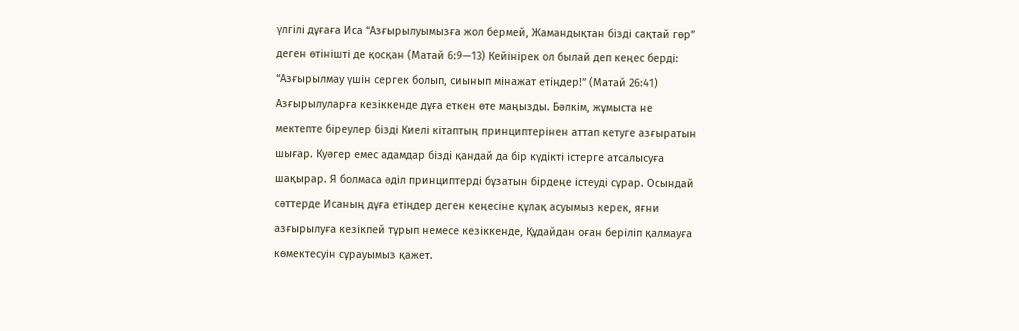үлгілі дұғаға Иса “Азғырылуымызға жол бермей, Жамандықтан бізді сақтай гөр” деген өтінішті де қосқан (Матай 6:9—13) Кейінірек ол былай деп кеңес берді: “Азғырылмау үшін сергек болып, сиынып мінажат етіңдер!” (Матай 26:41) Азғырылуларға кезіккенде дұға еткен өте маңызды. Бәлкім, жұмыста не мектепте біреулер бізді Киелі кітаптың принциптерінен аттап кетуге азғыратын шығар. Куәгер емес адамдар бізді қандай да бір күдікті істерге атсалысуға шақырар. Я болмаса әділ принциптерді бұзатын бірдеңе істеуді сұрар. Осындай сәттерде Исаның дұға етіңдер деген кеңесіне құлақ асуымыз керек, яғни азғырылуға кезікпей тұрып немесе кезіккенде, Құдайдан оған беріліп қалмауға көмектесуін сұрауымыз қажет.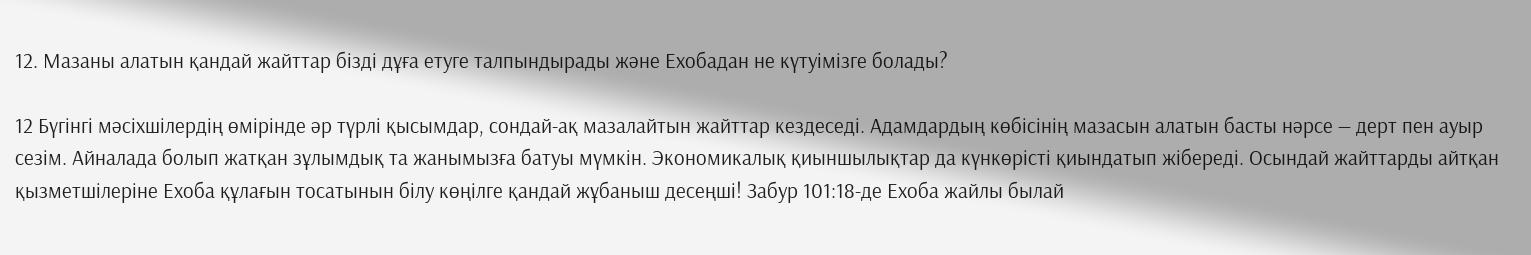12. Мазаны алатын қандай жайттар бізді дұға етуге талпындырады және Ехобадан не күтуімізге болады?

12 Бүгінгі мәсіхшілердің өмірінде әр түрлі қысымдар, сондай-ақ мазалайтын жайттар кездеседі. Адамдардың көбісінің мазасын алатын басты нәрсе — дерт пен ауыр сезім. Айналада болып жатқан зұлымдық та жанымызға батуы мүмкін. Экономикалық қиыншылықтар да күнкөрісті қиындатып жібереді. Осындай жайттарды айтқан қызметшілеріне Ехоба құлағын тосатынын білу көңілге қандай жұбаныш десеңші! Забур 101:18-де Ехоба жайлы былай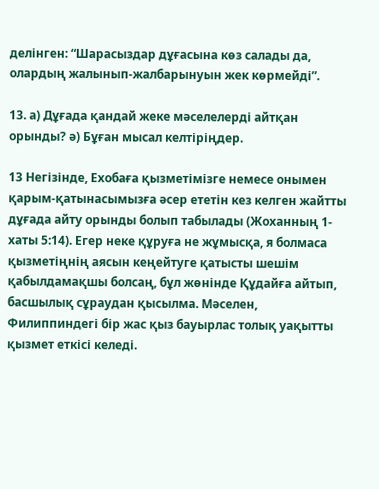делінген: “Шарасыздар дұғасына көз салады да, олардың жалынып-жалбарынуын жек көрмейді”.

13. а) Дұғада қандай жеке мәселелерді айтқан орынды? ә) Бұған мысал келтіріңдер.

13 Негізінде, Ехобаға қызметімізге немесе онымен қарым-қатынасымызға әсер ететін кез келген жайтты дұғада айту орынды болып табылады (Жоханның 1-хаты 5:14). Егер неке құруға не жұмысқа, я болмаса қызметіңнің аясын кеңейтуге қатысты шешім қабылдамақшы болсаң, бұл жөнінде Құдайға айтып, басшылық сұраудан қысылма. Мәселен, Филиппиндегі бір жас қыз бауырлас толық уақытты қызмет еткісі келеді.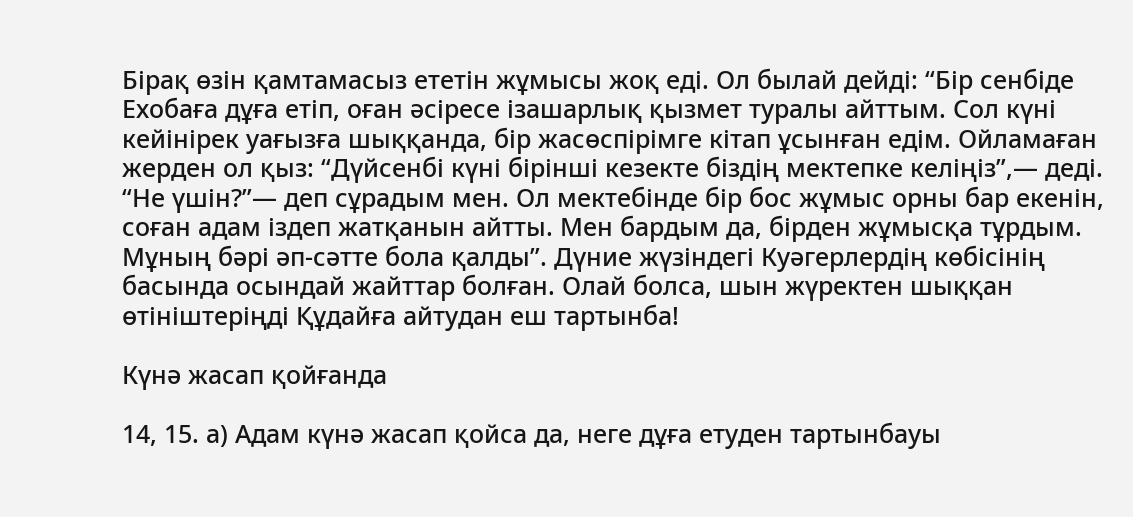Бірақ өзін қамтамасыз ететін жұмысы жоқ еді. Ол былай дейді: “Бір сенбіде Ехобаға дұға етіп, оған әсіресе ізашарлық қызмет туралы айттым. Сол күні кейінірек уағызға шыққанда, бір жасөспірімге кітап ұсынған едім. Ойламаған жерден ол қыз: “Дүйсенбі күні бірінші кезекте біздің мектепке келіңіз”,— деді. “Не үшін?”— деп сұрадым мен. Ол мектебінде бір бос жұмыс орны бар екенін, соған адам іздеп жатқанын айтты. Мен бардым да, бірден жұмысқа тұрдым. Мұның бәрі әп-сәтте бола қалды”. Дүние жүзіндегі Куәгерлердің көбісінің басында осындай жайттар болған. Олай болса, шын жүректен шыққан өтініштеріңді Құдайға айтудан еш тартынба!

Күнә жасап қойғанда

14, 15. а) Адам күнә жасап қойса да, неге дұға етуден тартынбауы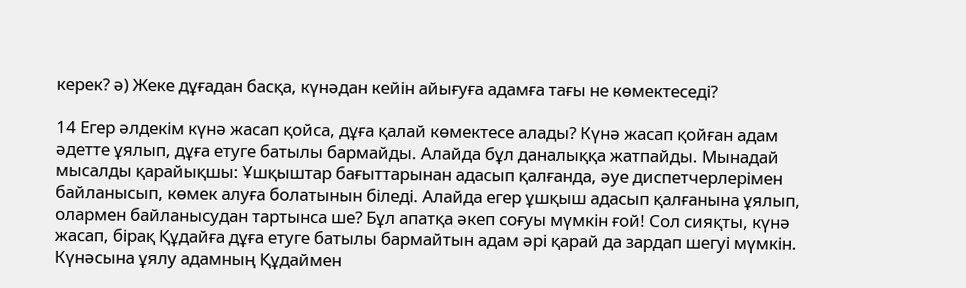керек? ә) Жеке дұғадан басқа, күнәдан кейін айығуға адамға тағы не көмектеседі?

14 Егер әлдекім күнә жасап қойса, дұға қалай көмектесе алады? Күнә жасап қойған адам әдетте ұялып, дұға етуге батылы бармайды. Алайда бұл даналыққа жатпайды. Мынадай мысалды қарайықшы: Ұшқыштар бағыттарынан адасып қалғанда, әуе диспетчерлерімен байланысып, көмек алуға болатынын біледі. Алайда егер ұшқыш адасып қалғанына ұялып, олармен байланысудан тартынса ше? Бұл апатқа әкеп соғуы мүмкін ғой! Сол сияқты, күнә жасап, бірақ Құдайға дұға етуге батылы бармайтын адам әрі қарай да зардап шегуі мүмкін. Күнәсына ұялу адамның Құдаймен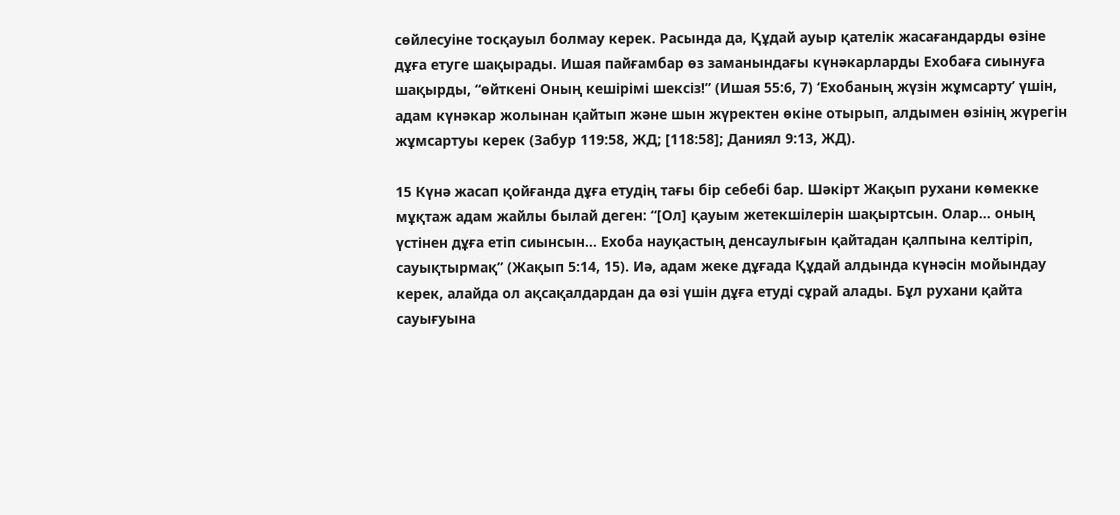сөйлесуіне тосқауыл болмау керек. Расында да, Құдай ауыр қателік жасағандарды өзіне дұға етуге шақырады. Ишая пайғамбар өз заманындағы күнәкарларды Ехобаға сиынуға шақырды, “өйткені Оның кешірімі шексіз!” (Ишая 55:6, 7) ‘Ехобаның жүзін жұмсарту’ үшін, адам күнәкар жолынан қайтып және шын жүректен өкіне отырып, алдымен өзінің жүрегін жұмсартуы керек (Забур 119:58, ЖД; [118:58]; Даниял 9:13, ЖД).

15 Күнә жасап қойғанда дұға етудің тағы бір себебі бар. Шәкірт Жақып рухани көмекке мұқтаж адам жайлы былай деген: “[Ол] қауым жетекшілерін шақыртсын. Олар... оның үстінен дұға етіп сиынсын... Ехоба науқастың денсаулығын қайтадан қалпына келтіріп, сауықтырмақ” (Жақып 5:14, 15). Иә, адам жеке дұғада Құдай алдында күнәсін мойындау керек, алайда ол ақсақалдардан да өзі үшін дұға етуді сұрай алады. Бұл рухани қайта сауығуына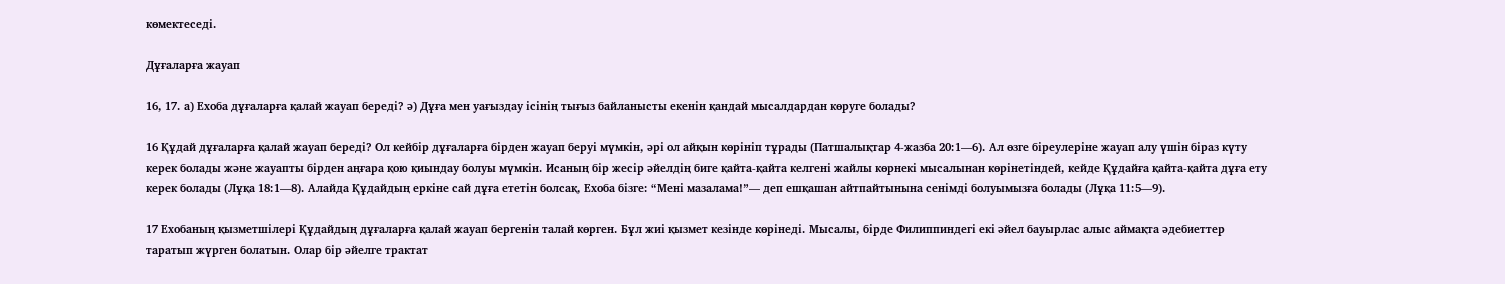көмектеседі.

Дұғаларға жауап

16, 17. а) Ехоба дұғаларға қалай жауап береді? ә) Дұға мен уағыздау ісінің тығыз байланысты екенін қандай мысалдардан көруге болады?

16 Құдай дұғаларға қалай жауап береді? Ол кейбір дұғаларға бірден жауап беруі мүмкін, әрі ол айқын көрініп тұрады (Патшалықтар 4-жазба 20:1—6). Ал өзге біреулеріне жауап алу үшін біраз күту керек болады және жауапты бірден аңғара қою қиындау болуы мүмкін. Исаның бір жесір әйелдің биге қайта-қайта келгені жайлы көрнекі мысалынан көрінетіндей, кейде Құдайға қайта-қайта дұға ету керек болады (Лұқа 18:1—8). Алайда Құдайдың еркіне сай дұға ететін болсақ, Ехоба бізге: “Мені мазалама!”— деп ешқашан айтпайтынына сенімді болуымызға болады (Лұқа 11:5—9).

17 Ехобаның қызметшілері Құдайдың дұғаларға қалай жауап бергенін талай көрген. Бұл жиі қызмет кезінде көрінеді. Мысалы, бірде Филиппиндегі екі әйел бауырлас алыс аймақта әдебиеттер таратып жүрген болатын. Олар бір әйелге трактат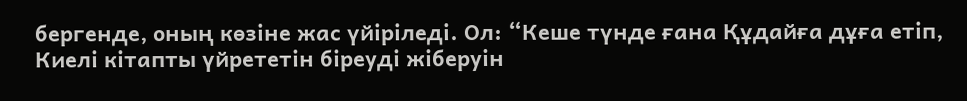бергенде, оның көзіне жас үйіріледі. Ол: “Кеше түнде ғана Құдайға дұға етіп, Киелі кітапты үйрететін біреуді жіберуін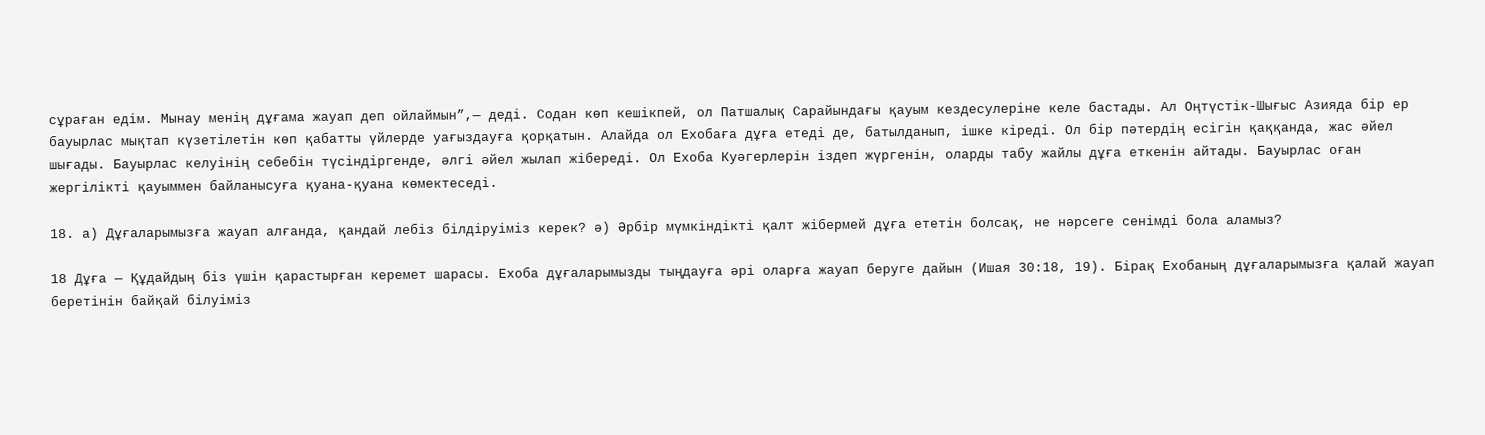сұраған едім. Мынау менің дұғама жауап деп ойлаймын”,— деді. Содан көп кешікпей, ол Патшалық Сарайындағы қауым кездесулеріне келе бастады. Ал Оңтүстік-Шығыс Азияда бір ер бауырлас мықтап күзетілетін көп қабатты үйлерде уағыздауға қорқатын. Алайда ол Ехобаға дұға етеді де, батылданып, ішке кіреді. Ол бір пәтердің есігін қаққанда, жас әйел шығады. Бауырлас келуінің себебін түсіндіргенде, әлгі әйел жылап жібереді. Ол Ехоба Куәгерлерін іздеп жүргенін, оларды табу жайлы дұға еткенін айтады. Бауырлас оған жергілікті қауыммен байланысуға қуана-қуана көмектеседі.

18. а) Дұғаларымызға жауап алғанда, қандай лебіз білдіруіміз керек? ә) Әрбір мүмкіндікті қалт жібермей дұға ететін болсақ, не нәрсеге сенімді бола аламыз?

18 Дұға — Құдайдың біз үшін қарастырған керемет шарасы. Ехоба дұғаларымызды тыңдауға әрі оларға жауап беруге дайын (Ишая 30:18, 19). Бірақ Ехобаның дұғаларымызға қалай жауап беретінін байқай білуіміз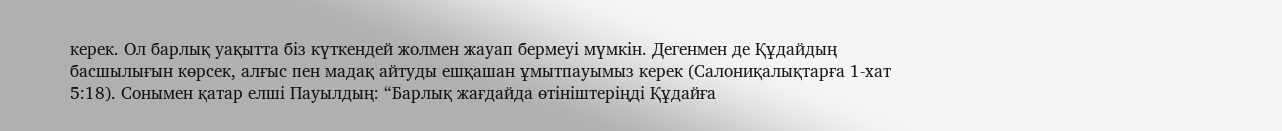керек. Ол барлық уақытта біз күткендей жолмен жауап бермеуі мүмкін. Дегенмен де Құдайдың басшылығын көрсек, алғыс пен мадақ айтуды ешқашан ұмытпауымыз керек (Салониқалықтарға 1-хат 5:18). Сонымен қатар елші Пауылдың: “Барлық жағдайда өтініштеріңді Құдайға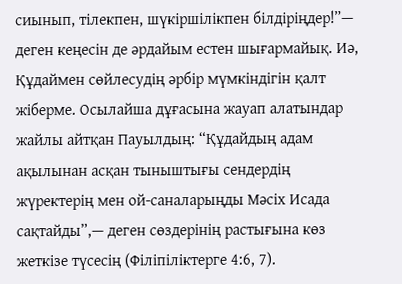сиынып, тілекпен, шүкіршілікпен білдіріңдер!”— деген кеңесін де әрдайым естен шығармайық. Иә, Құдаймен сөйлесудің әрбір мүмкіндігін қалт жіберме. Осылайша дұғасына жауап алатындар жайлы айтқан Пауылдың: “Құдайдың адам ақылынан асқан тыныштығы сендердің жүректерің мен ой-саналарыңды Мәсіх Исада сақтайды”,— деген сөздерінің растығына көз жеткізе түсесің (Філіпіліктерге 4:6, 7).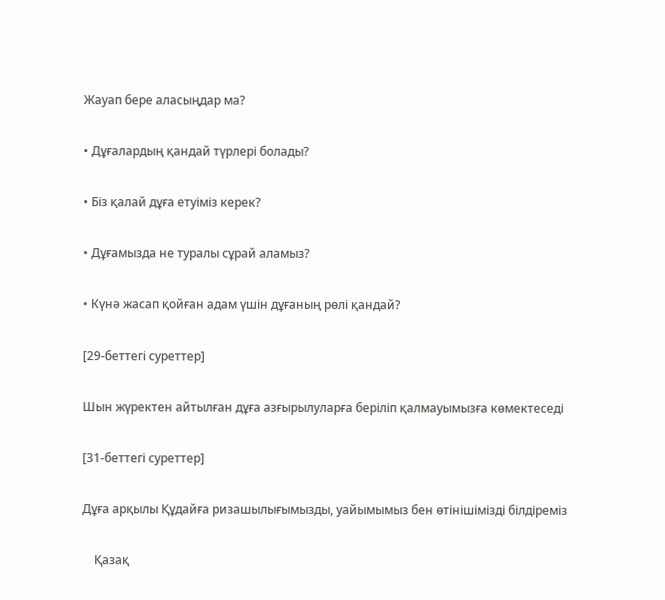Жауап бере аласыңдар ма?

• Дұғалардың қандай түрлері болады?

• Біз қалай дұға етуіміз керек?

• Дұғамызда не туралы сұрай аламыз?

• Күнә жасап қойған адам үшін дұғаның рөлі қандай?

[29-беттегі суреттер]

Шын жүректен айтылған дұға азғырылуларға беріліп қалмауымызға көмектеседі

[31-беттегі суреттер]

Дұға арқылы Құдайға ризашылығымызды, уайымымыз бен өтінішімізді білдіреміз

    Қазақ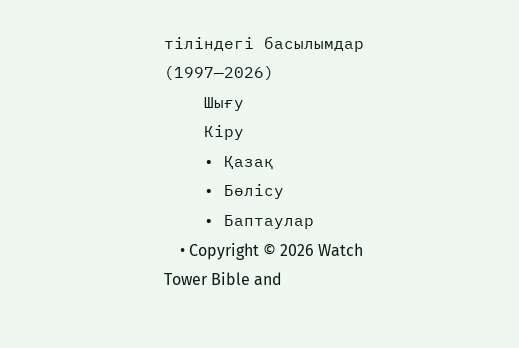тіліндегі басылымдар (1997—2026)
    Шығу
    Кіру
    • Қазақ
    • Бөлісу
    • Баптаулар
    • Copyright © 2026 Watch Tower Bible and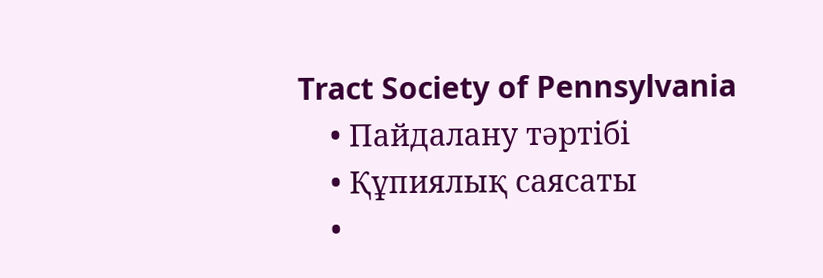Tract Society of Pennsylvania
    • Пайдалану тәртібі
    • Құпиялық саясаты
    •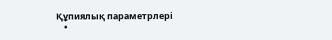Құпиялық параметрлері
    •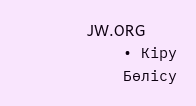JW.ORG
    • Кіру
    Бөлісу